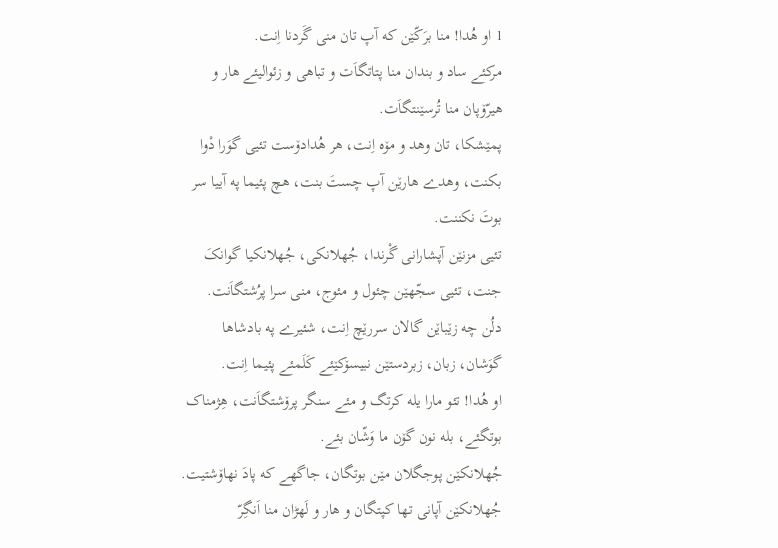1 او هُدا! منا برَکّێن که آپ تان منی گَردنا اِنت.
مرکئے ساد و بندان منا پتاتگاَت و تباهی و زئوالیئے هار و هیرّۆپان منا تُرسێنتگاَت.
پمێشکا، تان وهد و مۆه اِنت، هر هُدادۆست تئیی گوَرا دْوا بکنت، وهدے هارێن آپ چستَ بنت، هچ پئیما په آییا سر بوتَ نکننت.
تئیی مزنێن آپشارانی گْرندا، جُهلانکی، جُهلانکیا گوانکَ جنت، تئیی سجّهێن چئول و مئوج، منی سرا پرُشتگاَنت.
دلُن چه زێباێن گالان سررێچ اِنت، شئیرے په بادشاها گوَشان، زبان، زبردستێن نبیسۆکێئے کَلَمئے پئیما اِنت.
او هُدا! تئو مارا یله کرتگ و مئے سنگر پرۆشتگاَنت، هِژمناک بوتگئے، بله نون گۆن ما وَشّان بئے.
جُهلانکێن پوجگلان مێن بوتگان، جاگهے که پادَ نهاۆشتیت. جُهلانکێن آپانی تها کپتگان و هار و لَهڑان منا اَنگِرّ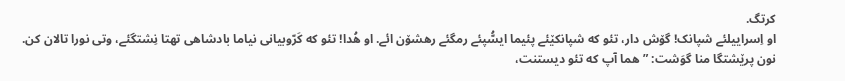کرتگ.
او اِسراییلئے شپانک! گۆش دار، تئو که شپانکێئے پئیما ایسُّپئے رمگئے رهشۆن ائے. او هُدا! تئو که کَرّوبیانی نیاما بادشاهی تهتا نِشتگئے، وتی نورا تالان کن.
نون پرێشتگا منا گوَشت: ”هما آپ که تئو دیستنت،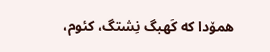همۆدا که کَهبگ نِشتگ، کئوم،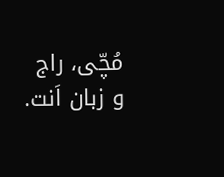مُچّی، راج و زبان اَنت.